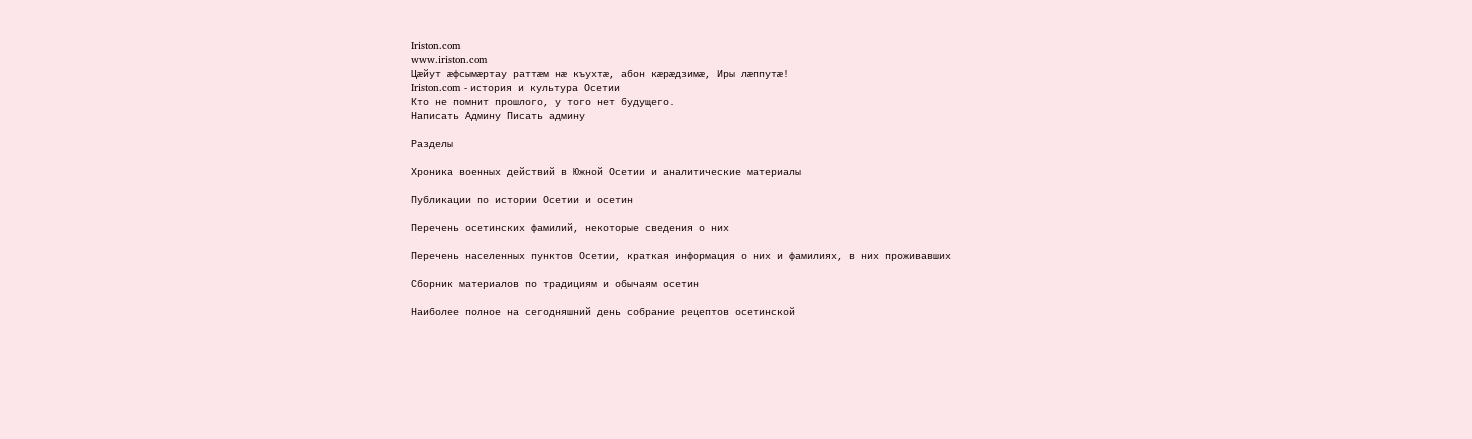Iriston.com
www.iriston.com
Цæйут æфсымæртау раттæм нæ къухтæ, абон кæрæдзимæ, Иры лæппутæ!
Iriston.com - история и культура Осетии
Кто не помнит прошлого, у того нет будущего.
Написать Админу Писать админу

Разделы

Хроника военных действий в Южной Осетии и аналитические материалы

Публикации по истории Осетии и осетин

Перечень осетинских фамилий, некоторые сведения о них

Перечень населенных пунктов Осетии, краткая информация о них и фамилиях, в них проживавших

Сборник материалов по традициям и обычаям осетин

Наиболее полное на сегодняшний день собрание рецептов осетинской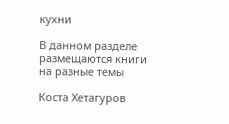кухни

В данном разделе размещаются книги на разные темы

Коста Хетагуров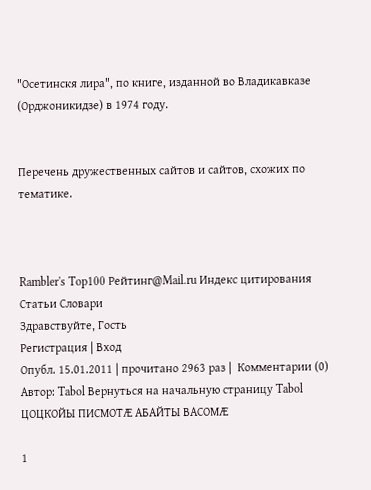"Осетинскя лира", по книге, изданной во Владикавказе (Орджоникидзе) в 1974 году.


Перечень дружественных сайтов и сайтов, схожих по тематике.



Rambler's Top100 Рейтинг@Mail.ru Индекс цитирования
Статьи Словари
Здравствуйте, Гость
Регистрация | Вход
Опубл. 15.01.2011 | прочитано 2963 раз |  Комментарии (0)     Автор: Tabol Вернуться на начальную страницу Tabol
ЦОЦКОЙЫ ПИСМОТÆ АБАЙТЫ ВАСОМÆ

1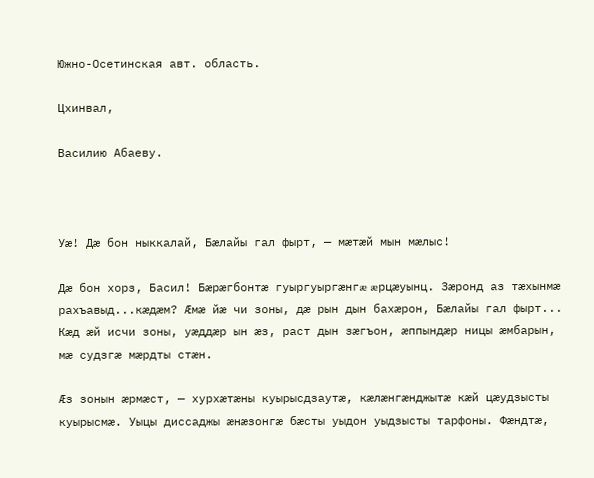Южно-Осетинская авт. область.

Цхинвал,

Василию Абаеву.



Уæ! Дæ бон ныккалай, Бæлайы гал фырт, — мæтæй мын мæлыс!

Дæ бон хорз, Басил! Бæрæгбонтæ гуыргуыргæнгæ æрцæуынц. Зæронд аз тæхынмæ рахъавыд...кæдæм? Æмæ йæ чи зоны, дæ рын дын бахæрон, Бæлайы гал фырт... Кæд æй исчи зоны, уæддæр ын æз, раст дын зæгъон, æппындæр ницы æмбарын, мæ судзгæ мæрдты стæн.

Æз зонын æрмæст, — хурхæтæны куырысдзаутæ, кæлæнгæнджытæ кæй цæудзысты куырысмæ. Уыцы диссаджы æнæзонгæ бæсты уыдон уыдзысты тарфоны. Фæндтæ,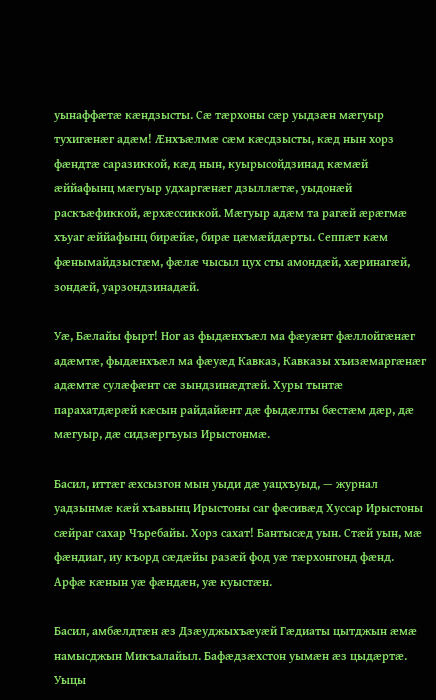уынаффæтæ кæндзысты. Сæ тæрхоны сæр уыдзæн мæгуыр тухигæнæг адæм! Æнхъæлмæ сæм кæсдзысты, кæд нын хорз фæндтæ саразиккой, кæд нын, куырысойдзинад кæмæй æййафынц мæгуыр удхаргæнæг дзыллæтæ, уыдонæй раскъæфиккой, æрхæссиккой. Мæгуыр адæм та рагæй æрæгмæ хъуаг æййафынц бирæйæ, бирæ цæмæйдæрты. Сеппæт кæм фæнымайдзыстæм, фæлæ чысыл цух сты амондæй, хæринагæй, зондæй, уарзондзинадæй.

Уæ, Бæлайы фырт! Ног аз фыдæнхъæл ма фæуæнт фæллойгæнæг адæмтæ, фыдæнхъæл ма фæуæд Кавказ, Кавказы хъизæмаргæнæг адæмтæ сулæфæнт сæ зындзинæдтæй. Хуры тынтæ парахатдæрæй кæсын райдайæнт дæ фыдæлты бæстæм дæр, дæ мæгуыр, дæ сидзæргъуыз Ирыстонмæ.

Басил, иттæг æхсызгон мын уыди дæ уацхъуыд, — журнал уадзынмæ кæй хъавынц Ирыстоны саг фæсивæд Хуссар Ирыстоны сæйраг сахар Чъребайы. Хорз сахат! Бантысæд уын. Стæй уын, мæ фæндиаг, иу къорд сæдæйы разæй фод уæ тæрхонгонд фæнд. Арфæ кæнын уæ фæндæн, уæ куыстæн.

Басил, амбæлдтæн æз Дзæуджыхъæуæй Гæдиаты цытджын æмæ намысджын Микъалайыл. Бафæдзæхстон уымæн æз цыдæртæ. Уыцы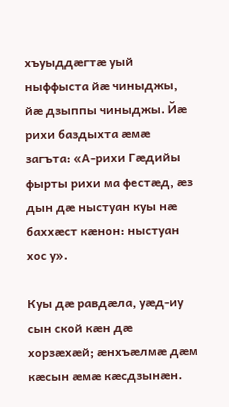хъуыддæгтæ уый ныффыста йæ чиныджы, йæ дзыппы чиныджы. Йæ рихи баздыхта æмæ загъта: «А-рихи Гæдийы фырты рихи ма фестæд, æз дын дæ ныстуан куы нæ баххæст кæнон: ныстуан хос у».

Куы дæ равдæла, уæд-иу сын ской кæн дæ хорзæхæй; æнхъæлмæ дæм кæсын æмæ кæсдзынæн.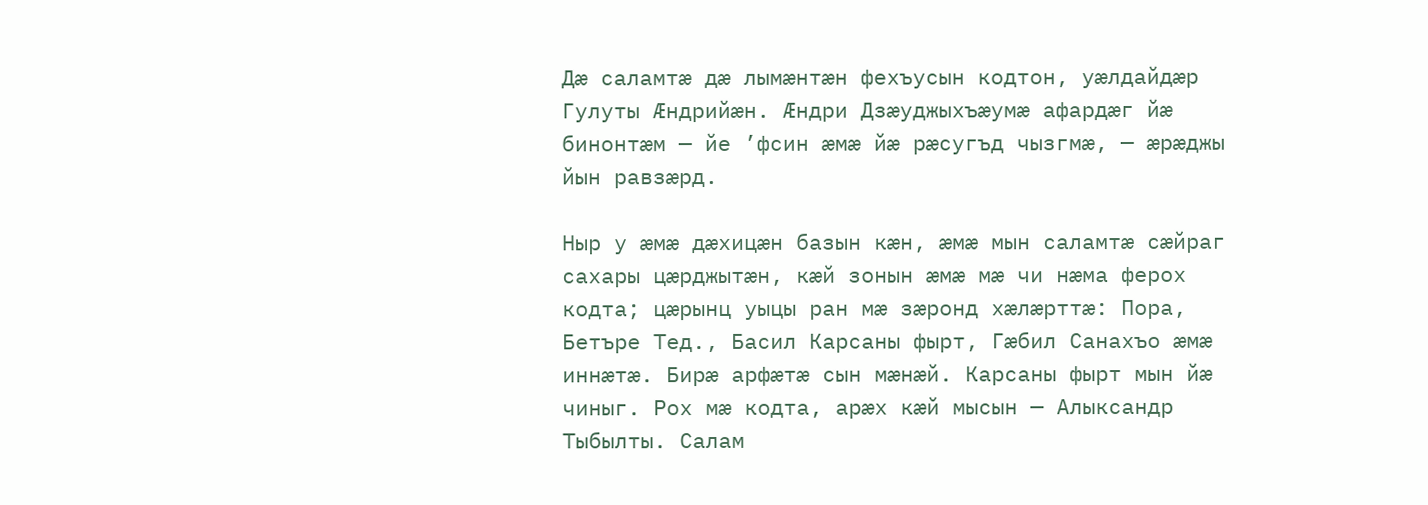Дæ саламтæ дæ лымæнтæн фехъусын кодтон, уæлдайдæр Гулуты Æндрийæн. Æндри Дзæуджыхъæумæ афардæг йæ бинонтæм — йе ’фсин æмæ йæ рæсугъд чызгмæ, — æрæджы йын равзæрд.

Ныр у æмæ дæхицæн базын кæн, æмæ мын саламтæ сæйраг сахары цæрджытæн, кæй зонын æмæ мæ чи нæма ферох кодта; цæрынц уыцы ран мæ зæронд хæлæрттæ: Пора, Бетъре Тед., Басил Карсаны фырт, Гæбил Санахъо æмæ иннæтæ. Бирæ арфæтæ сын мæнæй. Карсаны фырт мын йæ чиныг. Рох мæ кодта, арæх кæй мысын — Алыксандр Тыбылты. Салам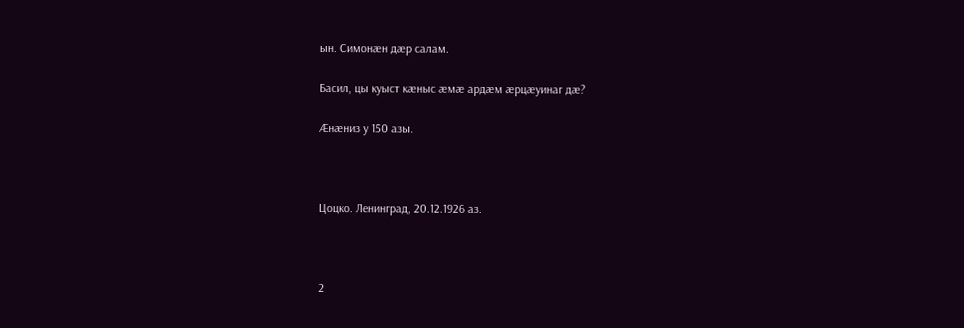ын. Симонæн дæр салам.

Басил, цы куыст кæныс æмæ ардæм æрцæуинаг дæ?

Æнæниз у 150 азы.



Цоцко. Ленинград, 20.12.1926 аз.



2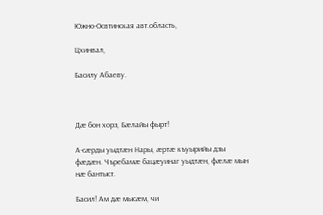Южно-Освтинская авт.область,

Цхинвал,

Басилу Абаеву.



Дæ бон хорз, Бæлайы фырт!

А-сæрды уыдтæн Нары, æртæ къуырийы дзы фæдæн. Чъребамæ бацæуинаг уыдтæн, фæлæ мын нæ бантыст.

Басил! Ам дæ мысæм, чи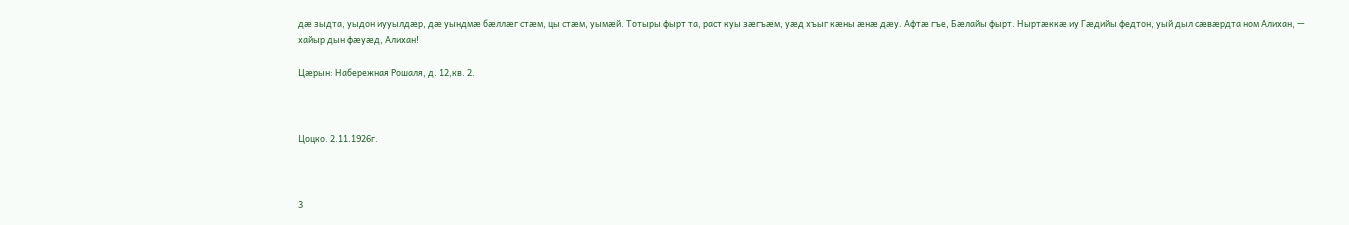дæ зыдта, уыдон иууылдæр, дæ уындмæ бæллæг стæм, цы стæм, уымæй. Тотыры фырт та, раст куы зæгъæм, уæд хъыг кæны æнæ дæу. Афтæ гъе, Бæлайы фырт. Ныртæккæ иу Гæдийы федтон, уый дыл сæвæрдта ном Алихан, — хайыр дын фæуæд, Алихан!

Цæрын: Набережная Рошаля, д. 12,кв. 2.



Цоцко. 2.11.1926г.



3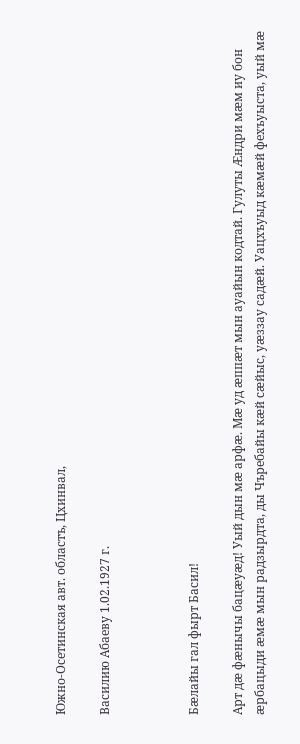Южно-Осетинская авт. областъ, Цхинвал,

Василию Абаеву 1.02.1927 г.



Бæлайы гал фырт Басил!

Арт дæ фæнычы бацæуæд! Уый дын мæ арфæ. Мæ уд æппæт мын ауайын кодтай. Гулуты Æндри мæм иу бон æрбацыди æмæ мын радзырдта, ды Чъребайы кæй сæйыс, уæззау садæй. Уацхъуыд кæмæй фехъуыста, уый мæ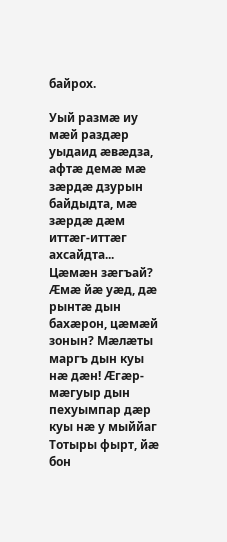байрох.

Уый размæ иу мæй раздæр уыдаид æвæдза, афтæ демæ мæ зæрдæ дзурын байдыдта, мæ зæрдæ дæм иттæг-иттæг ахсайдта... Цæмæн зæгъай? Æмæ йæ уæд, дæ рынтæ дын бахæрон, цæмæй зонын? Мæлæты маргъ дын куы нæ дæн! Æгæр-мæгуыр дын пехуымпар дæр куы нæ у мыййаг Тотыры фырт, йæ бон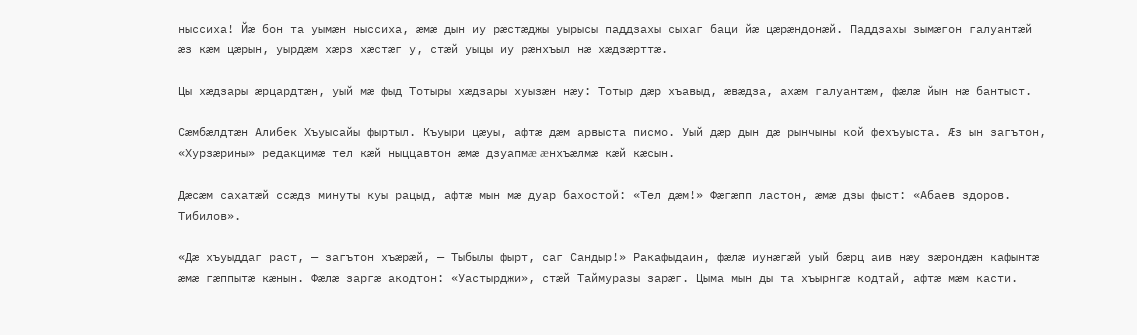ныссиха! Йæ бон та уымæн ныссиха, æмæ дын иу рæстæджы уырысы паддзахы сыхаг баци йæ цæрæндонæй. Паддзахы зымæгон галуантæй æз кæм цæрын, уырдæм хæрз хæстæг у, стæй уыцы иу рæнхъыл нæ хæдзæрттæ.

Цы хæдзары æрцардтæн, уый мæ фыд Тотыры хæдзары хуызæн нæу: Тотыр дæр хъавыд, æвæдза, ахæм галуантæм, фæлæ йын нæ бантыст.

Сæмбæлдтæн Алибек Хъуысайы фыртыл. Къуыри цæуы, афтæ дæм арвыста писмо. Уый дæр дын дæ рынчыны кой фехъуыста. Æз ын загътон, «Хурзæрины» редакцимæ тел кæй ныццавтон æмæ дзуапмæ æнхъæлмæ кæй кæсын.

Дæсæм сахатæй ссæдз минуты куы рацыд, афтæ мын мæ дуар бахостой: «Тел дæм!» Фæгæпп ластон, æмæ дзы фыст: «Абаев здоров. Тибилов».

«Дæ хъуыддаг раст, — загътон хъæрæй, — Тыбылы фырт, саг Сандыр!» Ракафыдаин, фæлæ иунæгæй уый бæрц аив нæу зæрондæн кафынтæ æмæ гæппытæ кæнын. Фæлæ заргæ акодтон: «Уастырджи», стæй Таймуразы зарæг. Цыма мын ды та хъырнгæ кодтай, афтæ мæм касти.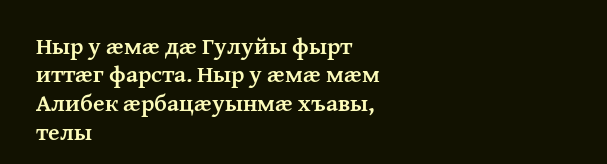Ныр у æмæ дæ Гулуйы фырт иттæг фарста. Ныр у æмæ мæм Алибек æрбацæуынмæ хъавы, телы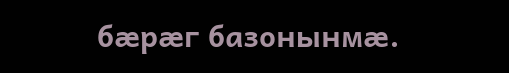бæрæг базонынмæ.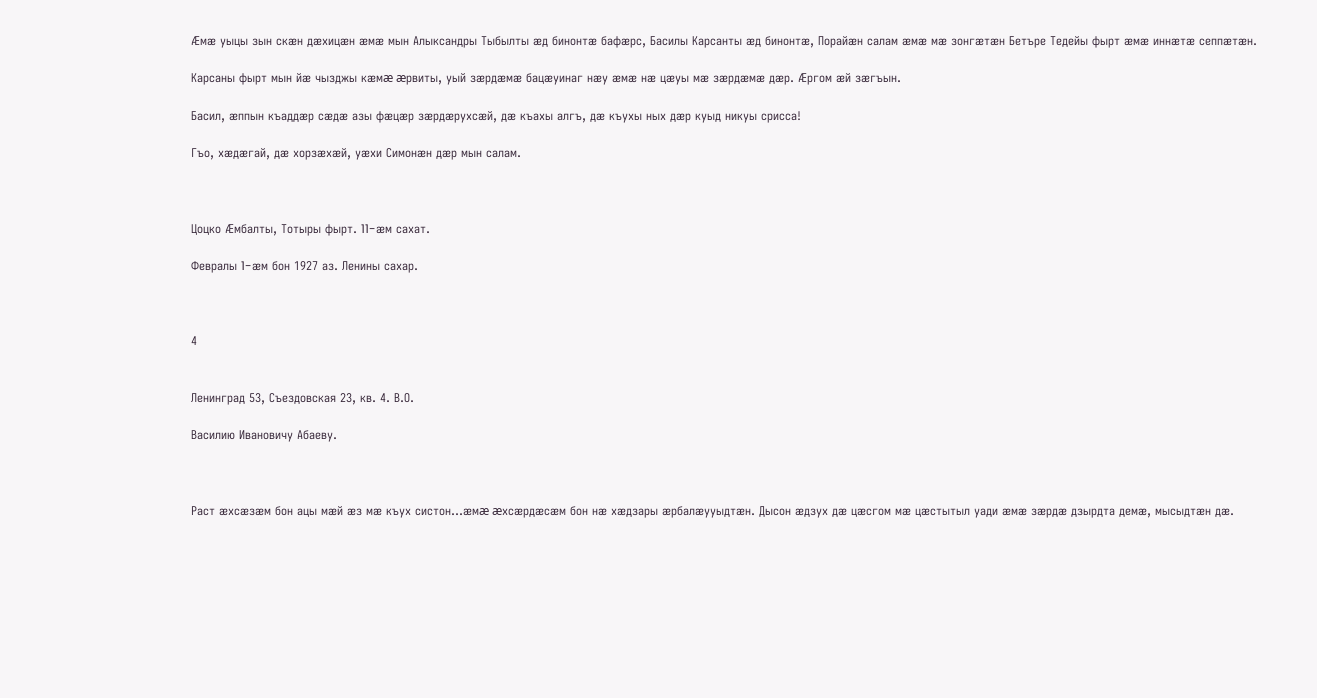Æмæ уыцы зын скæн дæхицæн æмæ мын Алыксандры Тыбылты æд бинонтæ бафæрс, Басилы Карсанты æд бинонтæ, Порайæн салам æмæ мæ зонгæтæн Бетъре Тедейы фырт æмæ иннæтæ сеппæтæн.

Карсаны фырт мын йæ чызджы кæмæ æрвиты, уый зæрдæмæ бацæуинаг нæу æмæ нæ цæуы мæ зæрдæмæ дæр. Æргом æй зæгъын.

Басил, æппын къаддæр сæдæ азы фæцæр зæрдæрухсæй, дæ къахы алгъ, дæ къухы ных дæр куыд никуы срисса!

Гъо, хæдæгай, дæ хорзæхæй, уæхи Симонæн дæр мын салам.



Цоцко Æмбалты, Тотыры фырт. 11-æм сахат.

Февралы 1-æм бон 1927 аз. Ленины сахар.



4


Ленинград 53, Съездовская 23, кв. 4. В.О.

Василию Ивановичу Абаеву.



Раст æхсæзæм бон ацы мæй æз мæ къух систон...æмæ æхсæрдæсæм бон нæ хæдзары æрбалæууыдтæн. Дысон æдзух дæ цæсгом мæ цæстытыл уади æмæ зæрдæ дзырдта демæ, мысыдтæн дæ.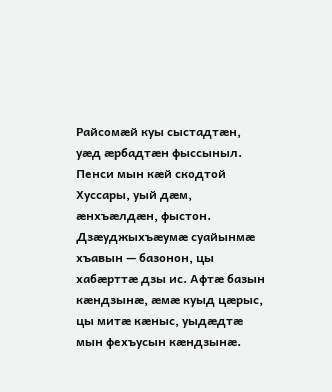Райсомæй куы сыстадтæн, уæд æрбадтæн фыссыныл. Пенси мын кæй скодтой Хуссары, уый дæм, æнхъæлдæн, фыстон. Дзæуджыхъæумæ суайынмæ хъавын — базонон, цы хабæрттæ дзы ис. Афтæ базын кæндзынæ, æмæ куыд цæрыс, цы митæ кæныс, уыдæдтæ мын фехъусын кæндзынæ.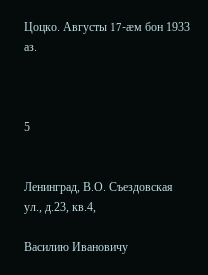Цоцко. Августы 17-æм бон 1933 аз.



5


Ленинград, В.О. Съездовская ул., д.23, кв.4,

Василию Ивановичу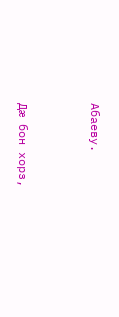Абаеву.



Дæ бон хорз,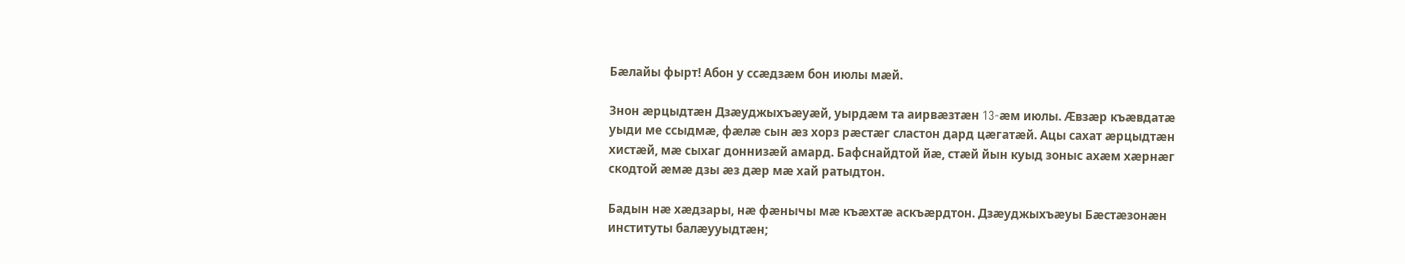Бæлайы фырт! Абон у ссæдзæм бон июлы мæй.

Знон æрцыдтæн Дзæуджыхъæуæй, уырдæм та аирвæзтæн 13-æм июлы. Æвзæр къæвдатæ уыди ме ссыдмæ, фæлæ сын æз хорз рæстæг сластон дард цæгатæй. Ацы сахат æрцыдтæн хистæй, мæ сыхаг доннизæй амард. Бафснайдтой йæ, стæй йын куыд зоныс ахæм хæрнæг скодтой æмæ дзы æз дæр мæ хай ратыдтон.

Бадын нæ хæдзары, нæ фæнычы мæ къæхтæ аскъæрдтон. Дзæуджыхъæуы Бæстæзонæн институты балæууыдтæн;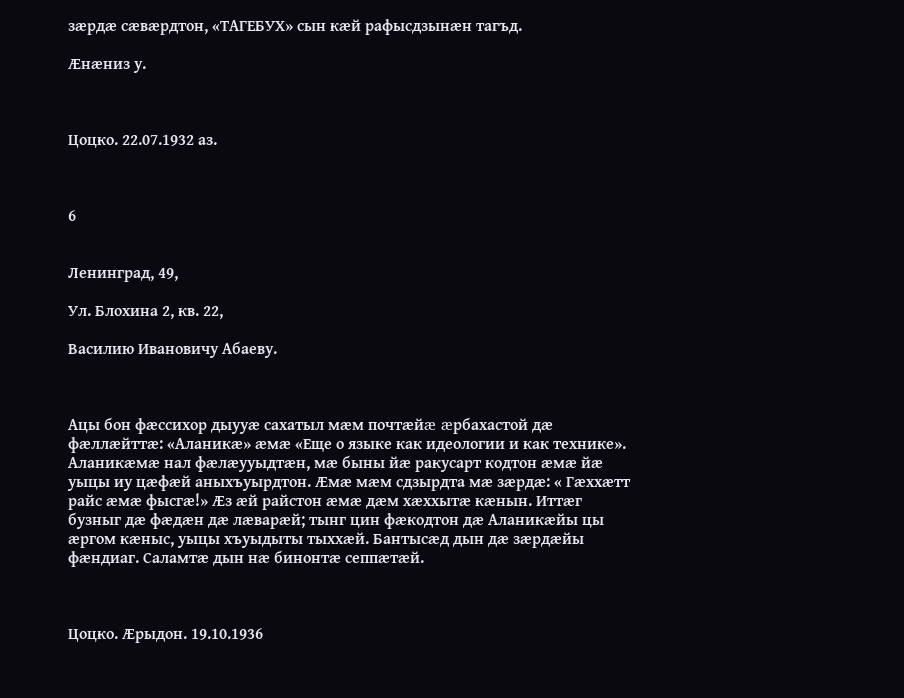зæрдæ сæвæрдтон, «ТАГЕБУХ» сын кæй рафысдзынæн тагъд.

Æнæниз у.



Цоцко. 22.07.1932 аз.



6


Ленинград, 49,

Ул. Блохина 2, кв. 22,

Василию Ивановичу Абаеву.



Ацы бон фæссихор дыууæ сахатыл мæм почтæйæ æрбахастой дæ фæллæйттæ: «Аланикæ» æмæ «Еще о языке как идеологии и как технике». Аланикæмæ нал фæлæууыдтæн, мæ быны йæ ракусарт кодтон æмæ йæ уыцы иу цæфæй аныхъуырдтон. Æмæ мæм сдзырдта мæ зæрдæ: « Гæххæтт райс æмæ фысгæ!» Æз æй райстон æмæ дæм хæххытæ кæнын. Иттæг бузныг дæ фæдæн дæ лæварæй; тынг цин фæкодтон дæ Аланикæйы цы æргом кæныс, уыцы хъуыдыты тыххæй. Бантысæд дын дæ зæрдæйы фæндиаг. Саламтæ дын нæ бинонтæ сеппæтæй.



Цоцко. Æрыдон. 19.10.1936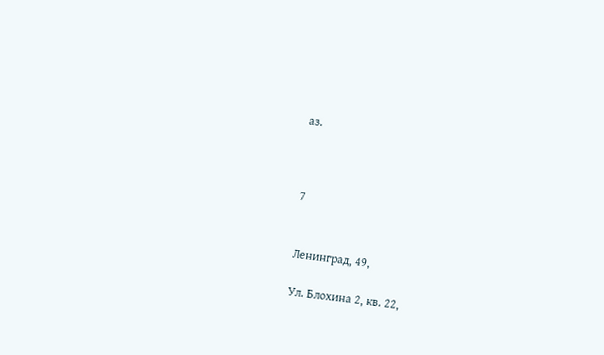аз.



7


Ленинград, 49,

Ул. Блохина 2, кв. 22,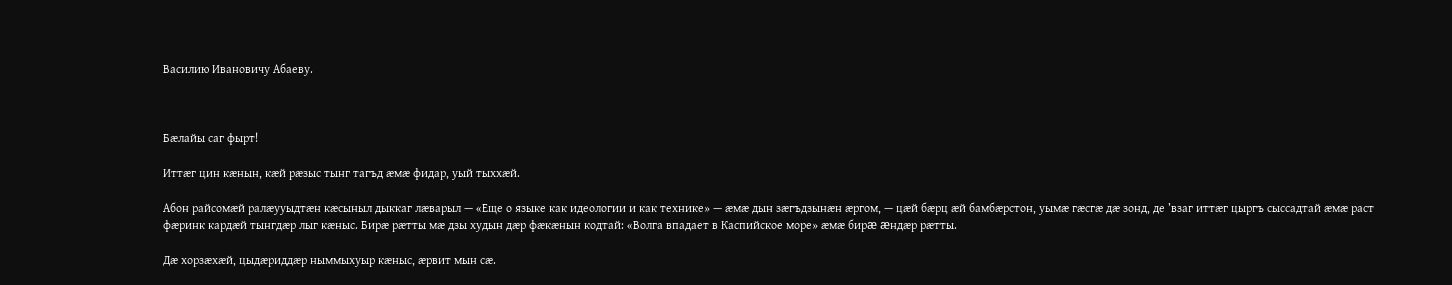Василию Ивановичу Абаеву.



Бæлайы саг фырт!

Иттæг цин кæнын, кæй рæзыс тынг тагъд æмæ фидар, уый тыххæй.

Абон райсомæй ралæууыдтæн кæсыныл дыккаг лæварыл — «Еще о языке как идеологии и как технике» — æмæ дын зæгъдзынæн æргом, — цæй бæрц æй бамбæрстон, уымæ гæсгæ дæ зонд, де ’взаг иттæг цыргъ сыссадтай æмæ раст фæринк кардæй тынгдæр лыг кæныс. Бирæ рæтты мæ дзы худын дæр фæкæнын кодтай: «Волга впадает в Каспийское море» æмæ бирæ æндæр рæтты.

Дæ хорзæхæй, цыдæриддæр ныммыхуыр кæныс, æрвит мын сæ.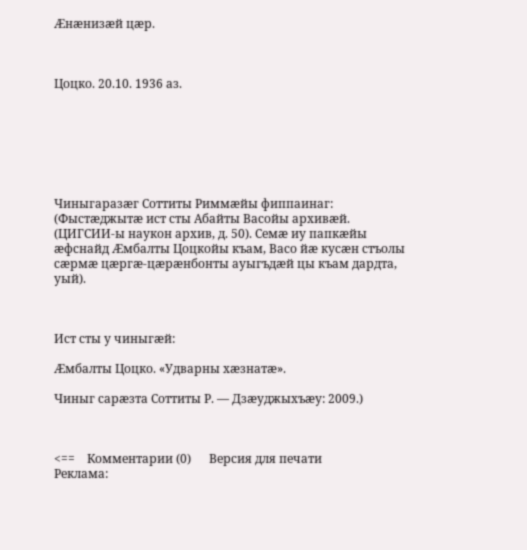Æнæнизæй цæр.



Цоцко. 20.10. 1936 аз.







Чиныгаразæг Соттиты Риммæйы фиппаинаг: (Фыстæджытæ ист сты Абайты Васойы архивæй. (ЦИГСИИ-ы наукон архив, д. 50). Семæ иу папкæйы æфснайд Æмбалты Цоцкойы къам, Васо йæ кусæн стъолы сæрмæ цæргæ-цæрæнбонты ауыгъдæй цы къам дардта, уый).



Ист сты у чиныгæй:

Æмбалты Цоцко. «Удварны хæзнатæ».

Чиныг сарæзта Соттиты Р. — Дзæуджыхъæу: 2009.)



<==    Комментарии (0)      Версия для печати
Реклама: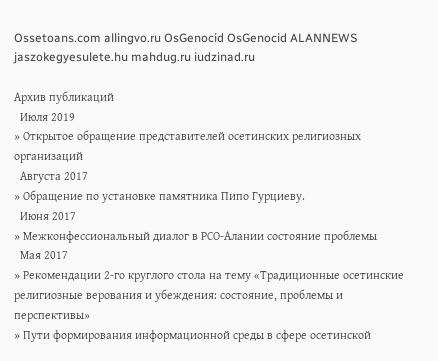Ossetoans.com allingvo.ru OsGenocid OsGenocid ALANNEWS jaszokegyesulete.hu mahdug.ru iudzinad.ru

Архив публикаций
  Июля 2019
» Открытое обращение представителей осетинских религиозных организаций
  Августа 2017
» Обращение по установке памятника Пипо Гурциеву.
  Июня 2017
» Межконфессиональный диалог в РСО-Алании состояние проблемы
  Мая 2017
» Рекомендации 2-го круглого стола на тему «Традиционные осетинские религиозные верования и убеждения: состояние, проблемы и перспективы»
» Пути формирования информационной среды в сфере осетинской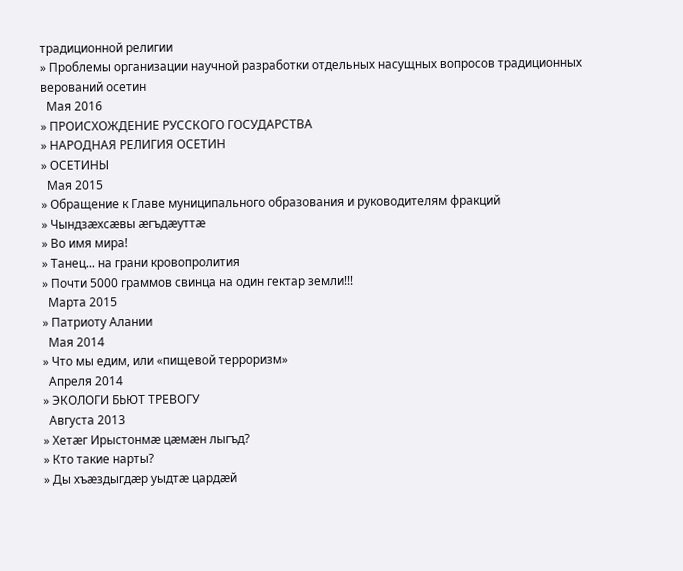традиционной религии
» Проблемы организации научной разработки отдельных насущных вопросов традиционных верований осетин
  Мая 2016
» ПРОИСХОЖДЕНИЕ РУССКОГО ГОСУДАРСТВА
» НАРОДНАЯ РЕЛИГИЯ ОСЕТИН
» ОСЕТИНЫ
  Мая 2015
» Обращение к Главе муниципального образования и руководителям фракций
» Чындзӕхсӕвы ӕгъдӕуттӕ
» Во имя мира!
» Танец... на грани кровопролития
» Почти 5000 граммов свинца на один гектар земли!!!
  Марта 2015
» Патриоту Алании
  Мая 2014
» Что мы едим, или «пищевой терроризм»
  Апреля 2014
» ЭКОЛОГИ БЬЮТ ТРЕВОГУ
  Августа 2013
» Хетӕг Ирыстонмӕ цӕмӕн лыгъд?
» Кто такие нарты?
» Ды хъæздыгдæр уыдтæ цардæй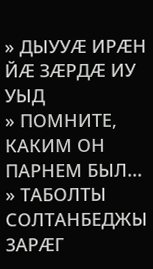» ДЫУУӔ ИРӔН ЙӔ ЗӔРДӔ ИУ УЫД
» ПОМНИТЕ, КАКИМ ОН ПАРНЕМ БЫЛ...
» ТАБОЛТЫ СОЛТАНБЕДЖЫ 3АРӔГ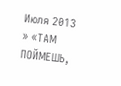Июля 2013
» «ТАМ ПОЙМЕШЬ,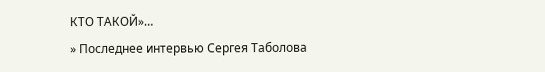КТО ТАКОЙ»…
» Последнее интервью Сергея Таболова